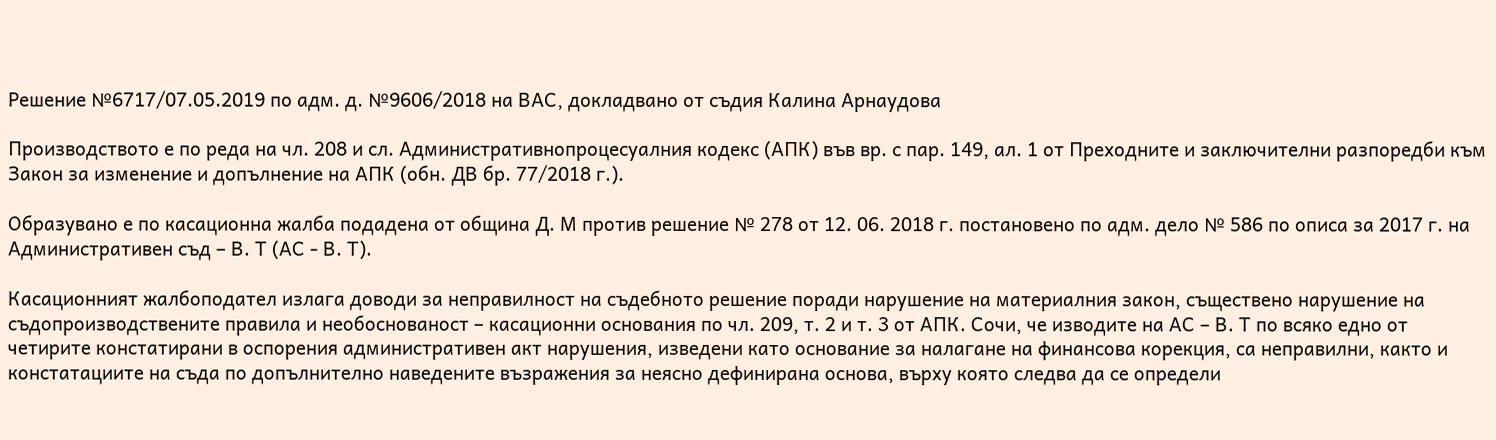Решение №6717/07.05.2019 по адм. д. №9606/2018 на ВАС, докладвано от съдия Калина Арнаудова

Производството е по реда на чл. 208 и сл. Административнопроцесуалния кодекс (АПК) във вр. с пар. 149, ал. 1 от Преходните и заключителни разпоредби към Закон за изменение и допълнение на АПК (обн. ДВ бр. 77/2018 г.).

Образувано е по касационна жалба подадена от община Д. М против решение № 278 от 12. 06. 2018 г. постановено по адм. дело № 586 по описа за 2017 г. на Административен съд – В. Т (АС - В. Т).

Касационният жалбоподател излага доводи за неправилност на съдебното решение поради нарушение на материалния закон, съществено нарушение на съдопроизводствените правила и необоснованост – касационни основания по чл. 209, т. 2 и т. 3 от АПК. Сочи, че изводите на АС – В. Т по всяко едно от четирите констатирани в оспорения административен акт нарушения, изведени като основание за налагане на финансова корекция, са неправилни, както и констатациите на съда по допълнително наведените възражения за неясно дефинирана основа, върху която следва да се определи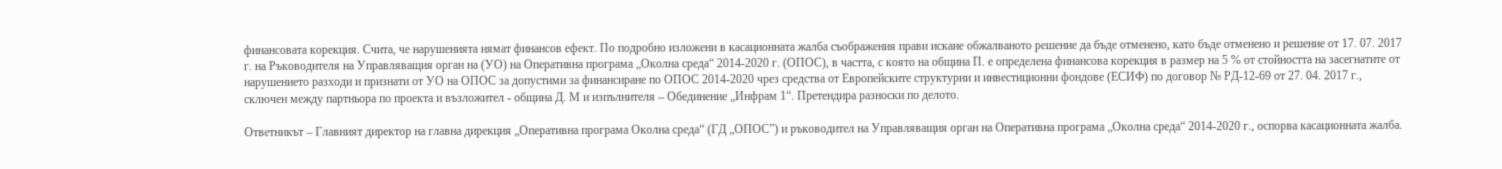финансовата корекция. Счита, че нарушенията нямат финансов ефект. По подробно изложени в касационната жалба съображения прави искане обжалваното решение да бъде отменено, като бъде отменено и решение от 17. 07. 2017 г. на Ръководителя на Управляващия орган на (УО) на Оперативна програма „Околна среда“ 2014-2020 г. (ОПОС), в частта, с която на община П. е определена финансова корекция в размер на 5 % от стойността на засегнатите от нарушението разходи и признати от УО на ОПОС за допустими за финансиране по ОПОС 2014-2020 чрез средства от Европейските структурни и инвестиционни фондове (ЕСИФ) по договор № РД-12-69 от 27. 04. 2017 г., сключен между партньора по проекта и възложител - община Д. М и изпълнителя – Обединение „Инфрам 1“. Претендира разноски по делото.

Ответникът – Главният директор на главна дирекция „Оперативна програма Околна среда“ (ГД „ОПОС”) и ръководител на Управляващия орган на Оперативна програма „Околна среда“ 2014-2020 г., оспорва касационната жалба.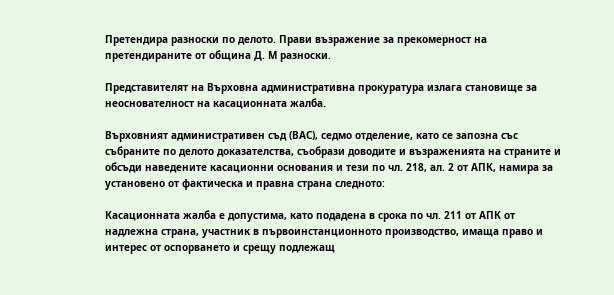Претендира разноски по делото. Прави възражение за прекомерност на претендираните от община Д. М разноски.

Представителят на Върховна административна прокуратура излага становище за неоснователност на касационната жалба.

Върховният административен съд (ВАС), седмо отделение, като се запозна със събраните по делото доказателства, съобрази доводите и възраженията на страните и обсъди наведените касационни основания и тези по чл. 218, ал. 2 от АПК, намира за установено от фактическа и правна страна следното:

Касационната жалба е допустима, като подадена в срока по чл. 211 от АПК от надлежна страна, участник в първоинстанционното производство, имаща право и интерес от оспорването и срещу подлежащ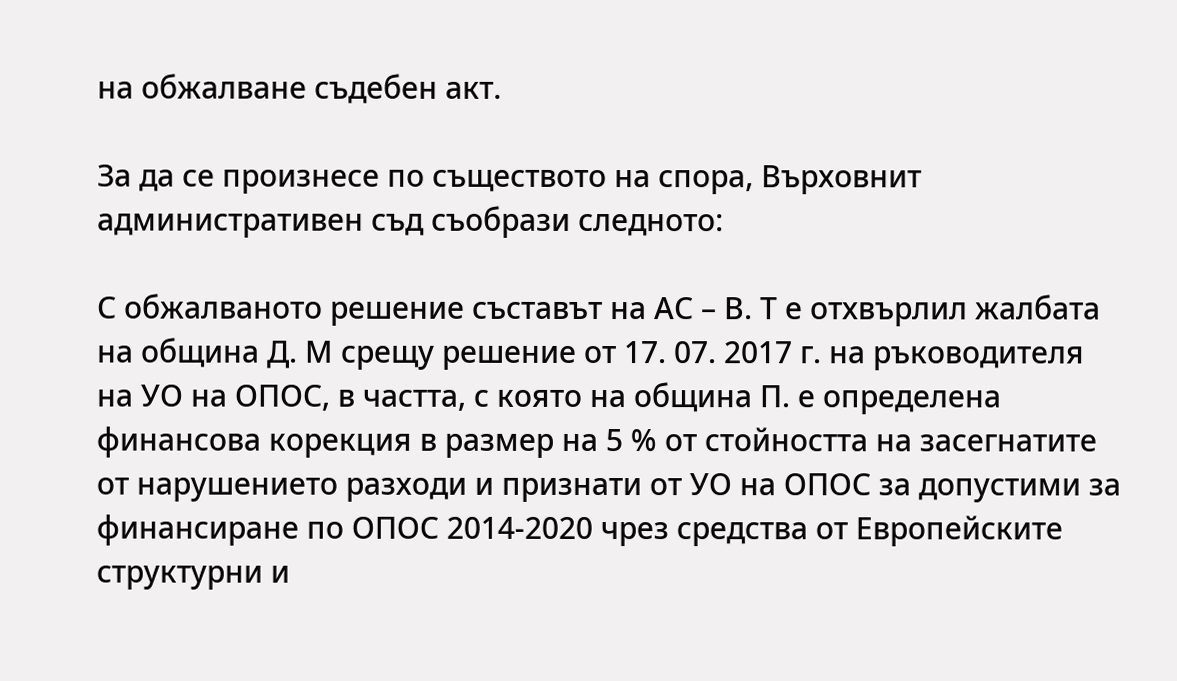на обжалване съдебен акт.

За да се произнесе по съществото на спора, Върховнит административен съд съобрази следното:

С обжалваното решение съставът на АС – В. Т е отхвърлил жалбата на община Д. М срещу решение от 17. 07. 2017 г. на ръководителя на УО на ОПОС, в частта, с която на община П. е определена финансова корекция в размер на 5 % от стойността на засегнатите от нарушението разходи и признати от УО на ОПОС за допустими за финансиране по ОПОС 2014-2020 чрез средства от Европейските структурни и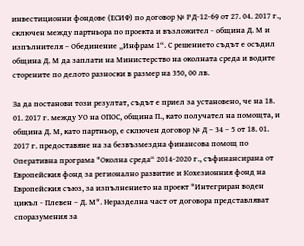инвестиционни фондове (ЕСИФ) по договор № РД-12-69 от 27. 04. 2017 г., сключен между партньора по проекта и възложител - община Д. М и изпълнителя – Обединение „Инфрам 1“. С решението съдът е осъдил община Д. М да заплати на Министерство на околната среда и водите сторените по делото разноски в размер на 350, 00 лв.

За да постанови този резултат, съдът е приел за установено, че на 18. 01. 2017 г. между УО на ОПОС, община П., като получател на помощта, и община Д. М, като партньор, е сключен договор № Д – 34 – 5 от 18. 01. 2017 г. предоставяне на за безвъзмездна финансова помощ по Оперативна програма "Околна среда“ 2014-2020 г., съфинансирана от Европейския фонд за регионално развитие и Кохезионния фонд на Европейския съюз, за изпълнението на проект "Интегриран воден цикъл - Плевен – Д. М". Неразделна част от договора представляват споразумения за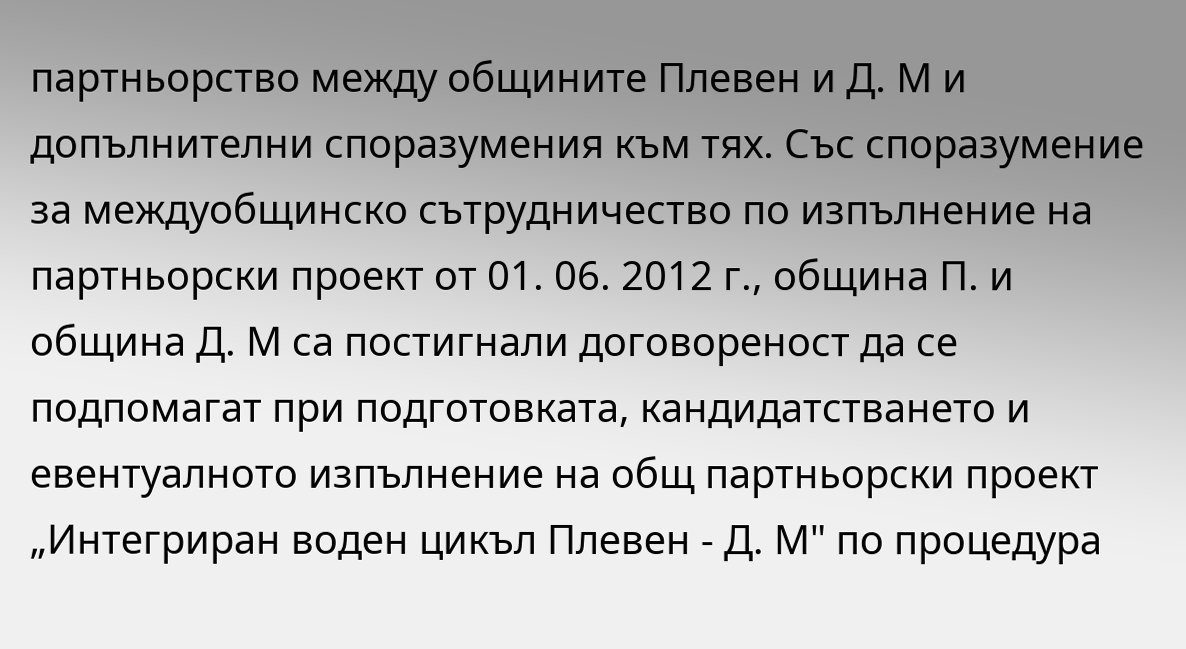партньорство между общините Плевен и Д. М и допълнителни споразумения към тях. Със споразумение за междуобщинско сътрудничество по изпълнение на партньорски проект от 01. 06. 2012 г., община П. и община Д. М са постигнали договореност да се подпомагат при подготовката, кандидатстването и евентуалното изпълнение на общ партньорски проект „Интегриран воден цикъл Плевен - Д. М" по процедура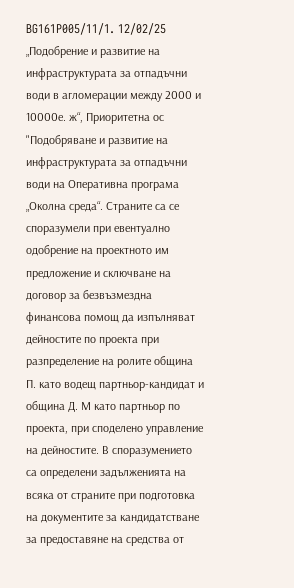BG161P005/11/1. 12/02/25 „Подобрение и развитие на инфраструктурата за отпадъчни води в агломерации между 2000 и 10000е. ж“, Приоритетна ос "Подобряване и развитие на инфраструктурата за отпадъчни води на Оперативна програма „Околна среда“. Страните са се споразумели при евентуално одобрение на проектното им предложение и сключване на договор за безвъзмездна финансова помощ да изпълняват дейностите по проекта при разпределение на ролите община П. като водещ партньор-кандидат и община Д. М като партньор по проекта, при споделено управление на дейностите. В споразумението са определени задълженията на всяка от страните при подготовка на документите за кандидатстване за предоставяне на средства от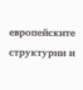европейските структурни и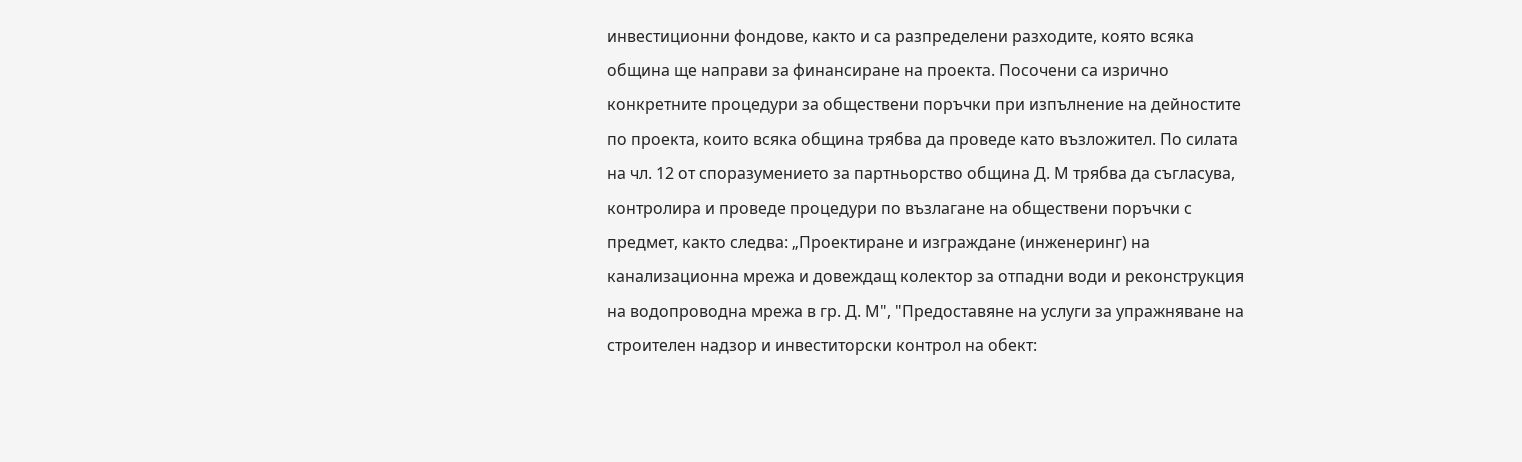инвестиционни фондове, както и са разпределени разходите, която всяка община ще направи за финансиране на проекта. Посочени са изрично конкретните процедури за обществени поръчки при изпълнение на дейностите по проекта, които всяка община трябва да проведе като възложител. По силата на чл. 12 от споразумението за партньорство община Д. М трябва да съгласува, контролира и проведе процедури по възлагане на обществени поръчки с предмет, както следва: „Проектиране и изграждане (инженеринг) на канализационна мрежа и довеждащ колектор за отпадни води и реконструкция на водопроводна мрежа в гр. Д. М", "Предоставяне на услуги за упражняване на строителен надзор и инвеститорски контрол на обект: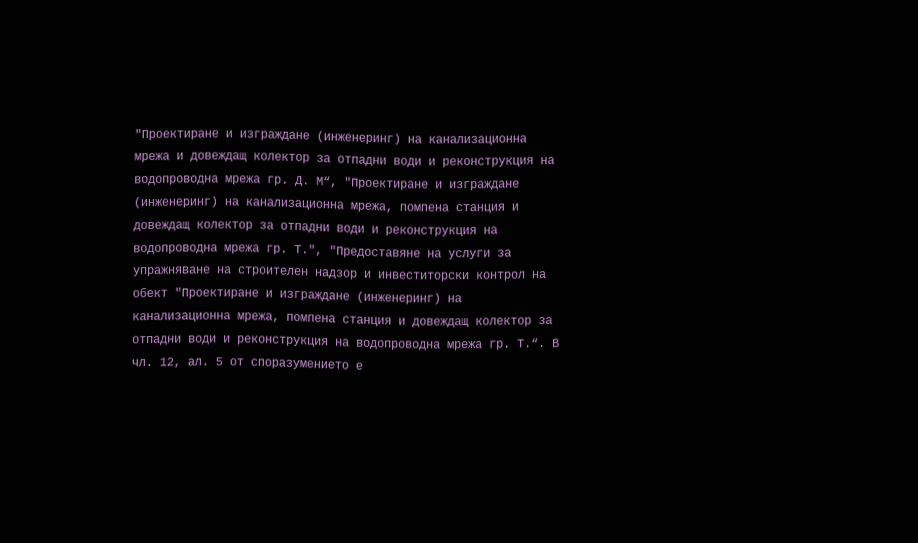"Проектиране и изграждане (инженеринг) на канализационна мрежа и довеждащ колектор за отпадни води и реконструкция на водопроводна мрежа гр. Д. М“, "Проектиране и изграждане (инженеринг) на канализационна мрежа, помпена станция и довеждащ колектор за отпадни води и реконструкция на водопроводна мрежа гр. Т.", "Предоставяне на услуги за упражняване на строителен надзор и инвеститорски контрол на обект "Проектиране и изграждане (инженеринг) на канализационна мрежа, помпена станция и довеждащ колектор за отпадни води и реконструкция на водопроводна мрежа гр. Т.“. В чл. 12, ал. 5 от споразумението е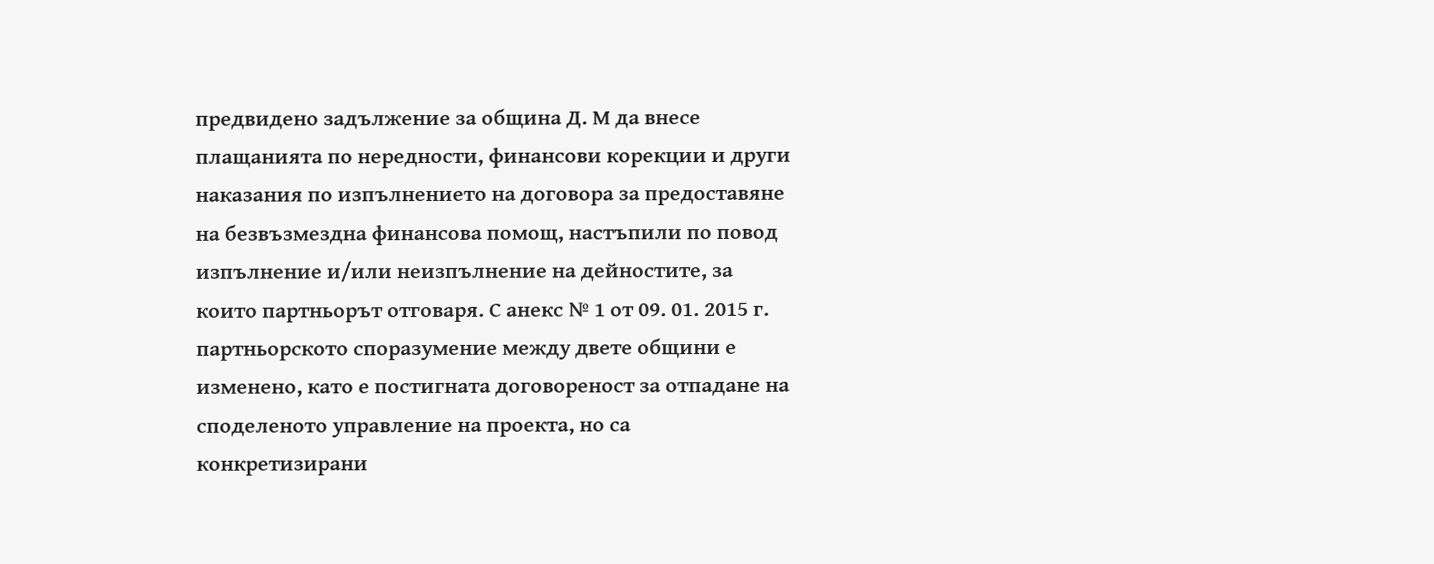предвидено задължение за община Д. М да внесе плащанията по нередности, финансови корекции и други наказания по изпълнението на договора за предоставяне на безвъзмездна финансова помощ, настъпили по повод изпълнение и/или неизпълнение на дейностите, за които партньорът отговаря. С анекс № 1 от 09. 01. 2015 г. партньорското споразумение между двете общини е изменено, като е постигната договореност за отпадане на споделеното управление на проекта, но са конкретизирани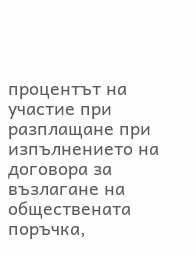процентът на участие при разплащане при изпълнението на договора за възлагане на обществената поръчка,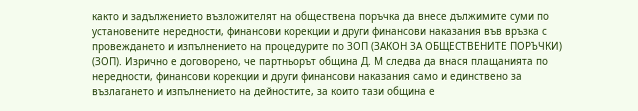както и задължението възложителят на обществена поръчка да внесе дължимите суми по установените нередности, финансови корекции и други финансови наказания във връзка с провеждането и изпълнението на процедурите по ЗОП (ЗАКОН ЗА ОБЩЕСТВЕНИТЕ ПОРЪЧКИ) (ЗОП). Изрично е договорено, че партньорът община Д. М следва да внася плащанията по нередности, финансови корекции и други финансови наказания само и единствено за възлагането и изпълнението на дейностите, за които тази община е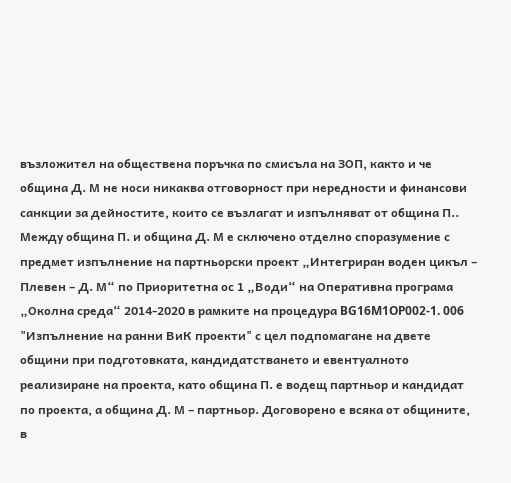възложител на обществена поръчка по смисъла на ЗОП, както и че община Д. М не носи никаква отговорност при нередности и финансови санкции за дейностите, които се възлагат и изпълняват от община П.. Между община П. и община Д. М е сключено отделно споразумение с предмет изпълнение на партньорски проект „Интегриран воден цикъл – Плевен – Д. М“ по Приоритетна ос 1 „Води“ на Оперативна програма „Околна среда“ 2014-2020 в рамките на процедура BG16M1OP002-1. 006 "Изпълнение на ранни ВиК проекти" с цел подпомагане на двете общини при подготовката, кандидатстването и евентуалното реализиране на проекта, като община П. е водещ партньор и кандидат по проекта, а община Д. М – партньор. Договорено е всяка от общините, в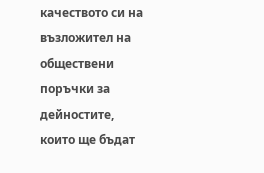качеството си на възложител на обществени поръчки за дейностите, които ще бъдат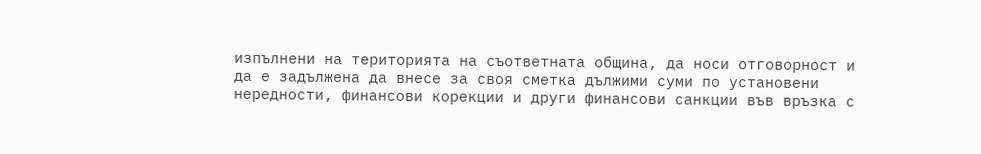изпълнени на територията на съответната община, да носи отговорност и да е задължена да внесе за своя сметка дължими суми по установени нередности, финансови корекции и други финансови санкции във връзка с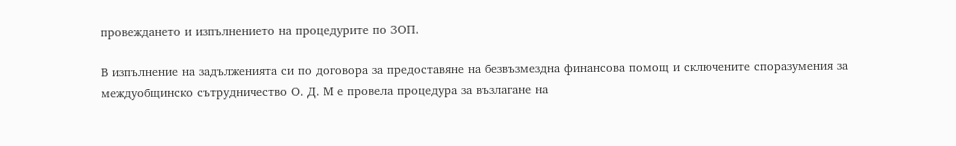провеждането и изпълнението на процедурите по ЗОП.

В изпълнение на задълженията си по договора за предоставяне на безвъзмездна финансова помощ и сключените споразумения за междуобщинско сътрудничество О. Д. М е провела процедура за възлагане на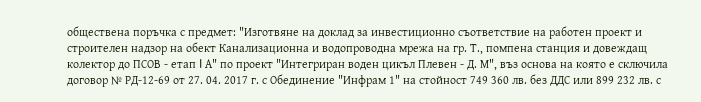обществена поръчка с предмет: "Изготвяне на доклад за инвестиционно съответствие на работен проект и строителен надзор на обект Канализационна и водопроводна мрежа на гр. Т., помпена станция и довеждащ колектор до ПСОВ - етап I А" по проект "Интегриран воден цикъл Плевен - Д. М", въз основа на която е сключила договор № РД-12-69 от 27. 04. 2017 г. с Обединение "Инфрам 1" на стойност 749 360 лв. без ДДС или 899 232 лв. с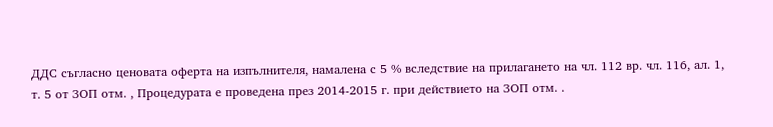ДДС съгласно ценовата оферта на изпълнителя, намалена с 5 % вследствие на прилагането на чл. 112 вр. чл. 116, ал. 1, т. 5 от ЗОП отм. , Процедурата е проведена през 2014-2015 г. при действието на ЗОП отм. .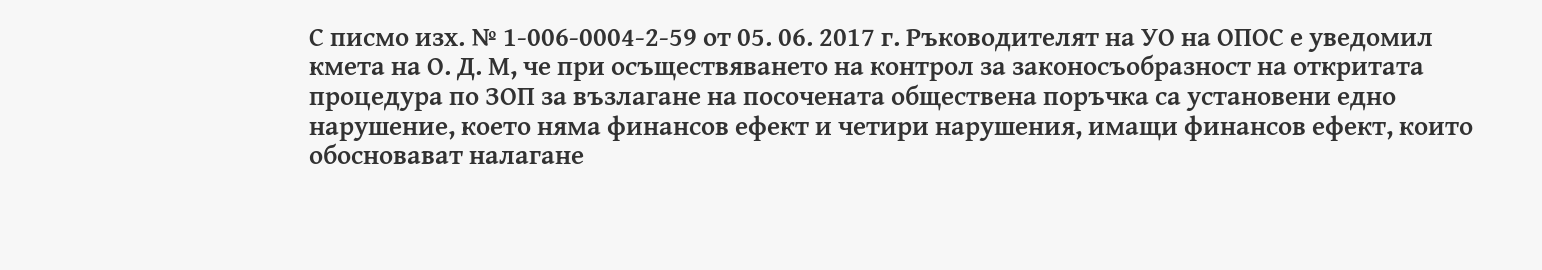С писмо изх. № 1-006-0004-2-59 от 05. 06. 2017 г. Ръководителят на УО на ОПОС е уведомил кмета на О. Д. М, че при осъществяването на контрол за законосъобразност на откритата процедура по ЗОП за възлагане на посочената обществена поръчка са установени едно нарушение, което няма финансов ефект и четири нарушения, имащи финансов ефект, които обосновават налагане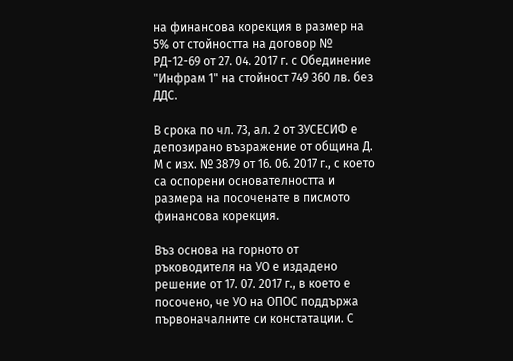на финансова корекция в размер на 5% от стойността на договор № РД-12-69 от 27. 04. 2017 г. с Обединение "Инфрам 1" на стойност 749 360 лв. без ДДС.

В срока по чл. 73, ал. 2 от ЗУСЕСИФ е депозирано възражение от община Д. М с изх. № 3879 от 16. 06. 2017 г., с което са оспорени основателността и размера на посоченате в писмото финансова корекция.

Въз основа на горното от ръководителя на УО е издадено решение от 17. 07. 2017 г., в което е посочено, че УО на ОПОС поддържа първоначалните си констатации. С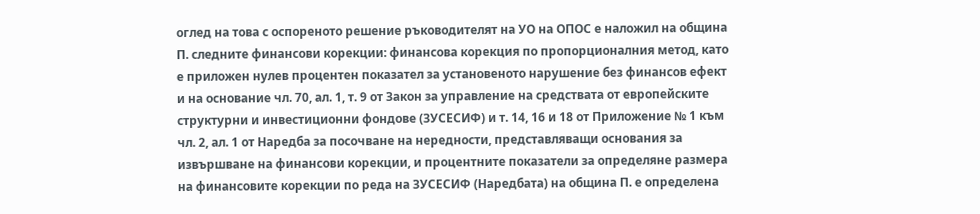оглед на това с оспореното решение ръководителят на УО на ОПОС е наложил на община П. следните финансови корекции: финансова корекция по пропорционалния метод, като е приложен нулев процентен показател за установеното нарушение без финансов ефект и на основание чл. 70, ал. 1, т. 9 от Закон за управление на средствата от европейските структурни и инвестиционни фондове (ЗУСЕСИФ) и т. 14, 16 и 18 от Приложение № 1 към чл. 2, ал. 1 от Наредба за посочване на нередности, представляващи основания за извършване на финансови корекции, и процентните показатели за определяне размера на финансовите корекции по реда на ЗУСЕСИФ (Наредбата) на община П. е определена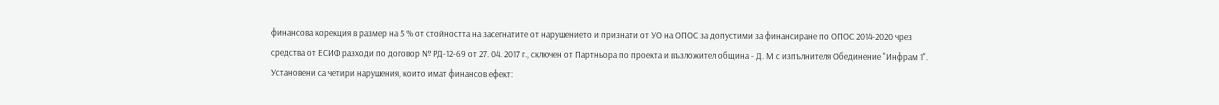финансова корекция в размер на 5 % от стойността на засегнатите от нарушението и признати от УО на ОПОС за допустими за финансиране по ОПОС 2014-2020 чрез средства от ЕСИФ разходи по договор № РД-12-69 от 27. 04. 2017 г., сключен от Партньора по проекта и възложител община - Д. М с изпълнителя Обединение "Инфрам 1". Установени са четири нарушения, които имат финансов ефект: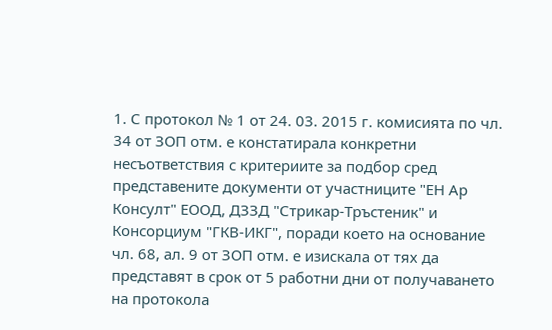1. С протокол № 1 от 24. 03. 2015 г. комисията по чл. 34 от ЗОП отм. е констатирала конкретни несъответствия с критериите за подбор сред представените документи от участниците "ЕН Ар Консулт" ЕООД, ДЗЗД "Стрикар-Тръстеник" и Консорциум "ГКВ-ИКГ", поради което на основание чл. 68, ал. 9 от ЗОП отм. е изискала от тях да представят в срок от 5 работни дни от получаването на протокола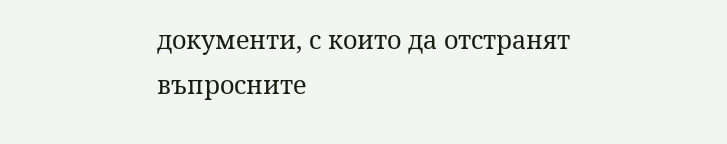документи, с които да отстранят въпросните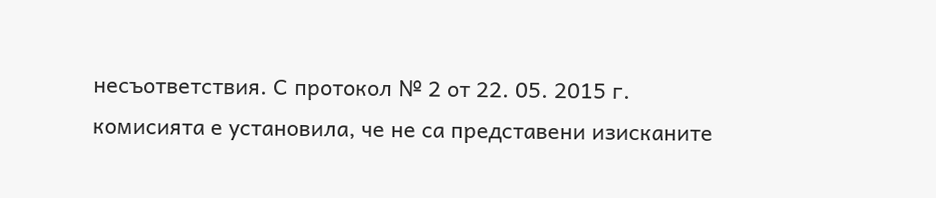несъответствия. С протокол № 2 от 22. 05. 2015 г. комисията е установила, че не са представени изисканите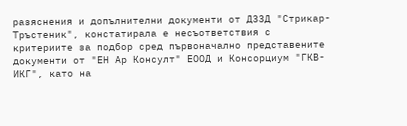разяснения и допълнителни документи от ДЗЗД "Стрикар-Тръстеник", констатирала е несъответствия с критериите за подбор сред първоначално представените документи от "ЕН Ар Консулт" ЕООД и Консорциум "ГКВ-ИКГ", като на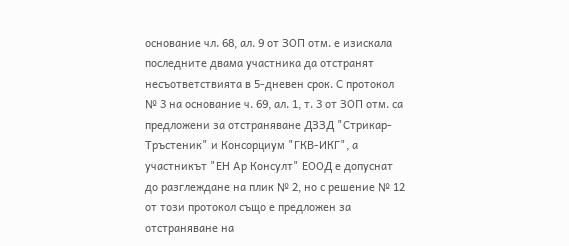основание чл. 68, ал. 9 от ЗОП отм. е изискала последните двама участника да отстранят несъответствията в 5-дневен срок. С протокол № 3 на основание ч. 69, ал. 1, т. 3 от ЗОП отм. са предложени за отстраняване ДЗЗД "Стрикар-Тръстеник" и Консорциум "ГКВ-ИКГ", а участникът "ЕН Ар Консулт" ЕООД е допуснат до разглеждане на плик № 2, но с решение № 12 от този протокол също е предложен за отстраняване на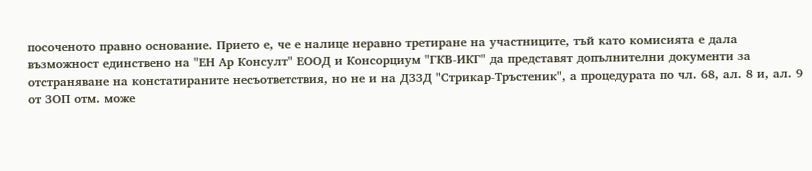посоченото правно основание. Прието е, че е налице неравно третиране на участниците, тъй като комисията е дала възможност единствено на "ЕН Ар Консулт" ЕООД и Консорциум "ГКВ-ИКГ" да представят допълнителни документи за отстраняване на констатираните несъответствия, но не и на ДЗЗД "Стрикар-Тръстеник", а процедурата по чл. 68, ал. 8 и, ал. 9 от ЗОП отм. може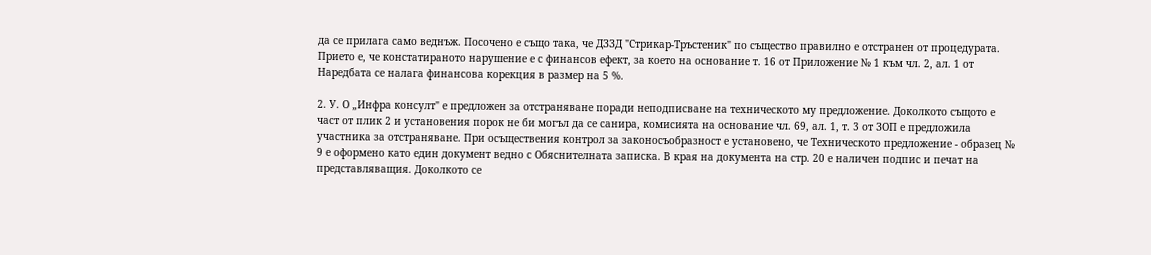да се прилага само веднъж. Посочено е също така, че ДЗЗД "Стрикар-Тръстеник" по същество правилно е отстранен от процедурата. Прието е, че констатираното нарушение е с финансов ефект, за което на основание т. 16 от Приложение № 1 към чл. 2, ал. 1 от Наредбата се налага финансова корекция в размер на 5 %.

2. У. О „Инфра консулт" е предложен за отстраняване поради неподписване на техническото му предложение. Доколкото същото е част от плик 2 и установения порок не би могъл да се санира, комисията на основание чл. 69, ал. 1, т. 3 от ЗОП е предложила участника за отстраняване. При осъществения контрол за законосъобразност е установено, че Техническото предложение - образец № 9 е оформено като един документ ведно с Обяснителната записка. В края на документа на стр. 20 е наличен подпис и печат на представляващия. Доколкото се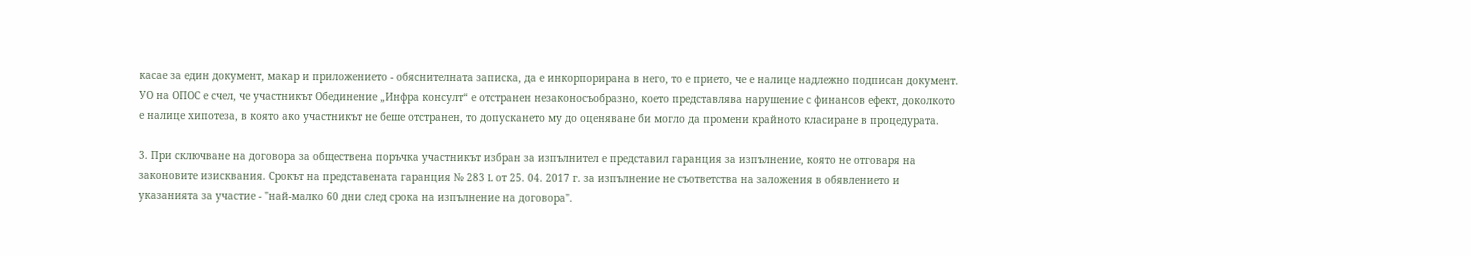касае за един документ, макар и приложението - обяснителната записка, да е инкорпорирана в него, то е прието, че е налице надлежно подписан документ. УО на ОПОС е счел, че участникът Обединение „Инфра консулт“ е отстранен незаконосъобразно, което представлява нарушение с финансов ефект, доколкото е налице хипотеза, в която ако участникът не беше отстранен, то допускането му до оценяване би могло да промени крайното класиране в процедурата.

3. При сключване на договора за обществена поръчка участникът избран за изпълнител е представил гаранция за изпълнение, която не отговаря на законовите изисквания. Срокът на представената гаранция № 283 L от 25. 04. 2017 г. за изпълнение не съответства на заложения в обявлението и указанията за участие - "най-малко 60 дни след срока на изпълнение на договора".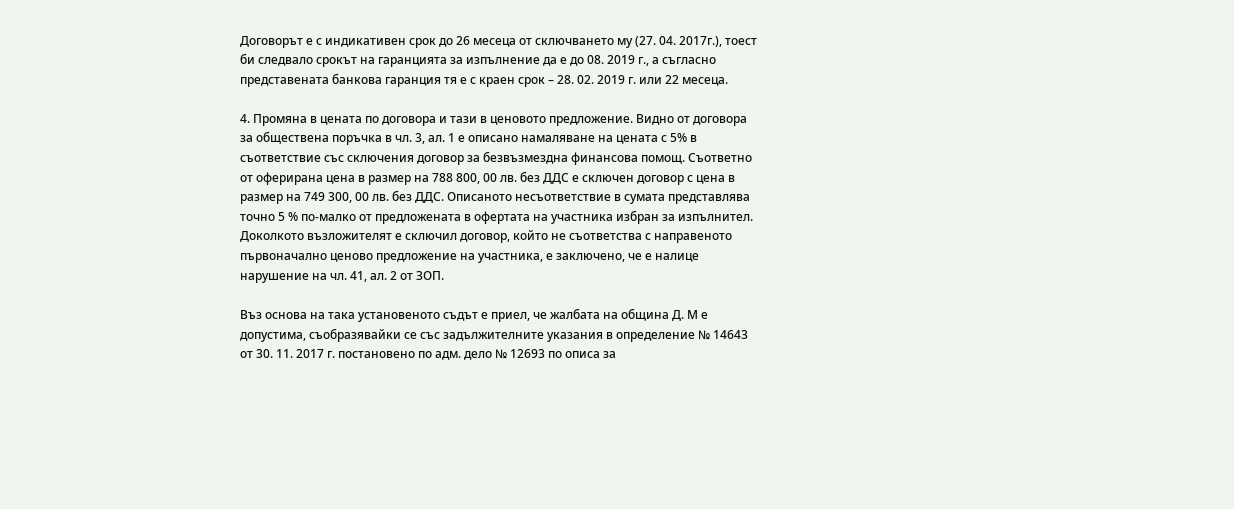Договорът е с индикативен срок до 26 месеца от сключването му (27. 04. 2017г.), тоест би следвало срокът на гаранцията за изпълнение да е до 08. 2019 г., а съгласно представената банкова гаранция тя е с краен срок – 28. 02. 2019 г. или 22 месеца.

4. Промяна в цената по договора и тази в ценовото предложение. Видно от договора за обществена поръчка в чл. 3, ал. 1 е описано намаляване на цената с 5% в съответствие със сключения договор за безвъзмездна финансова помощ. Съответно от оферирана цена в размер на 788 800, 00 лв. без ДДС е сключен договор с цена в размер на 749 300, 00 лв. без ДДС. Описаното несъответствие в сумата представлява точно 5 % по-малко от предложената в офертата на участника избран за изпълнител. Доколкото възложителят е сключил договор, който не съответства с направеното първоначално ценово предложение на участника, е заключено, че е налице нарушение на чл. 41, ал. 2 от ЗОП.

Въз основа на така установеното съдът е приел, че жалбата на община Д. М е допустима, съобразявайки се със задължителните указания в определение № 14643 от 30. 11. 2017 г. постановено по адм. дело № 12693 по описа за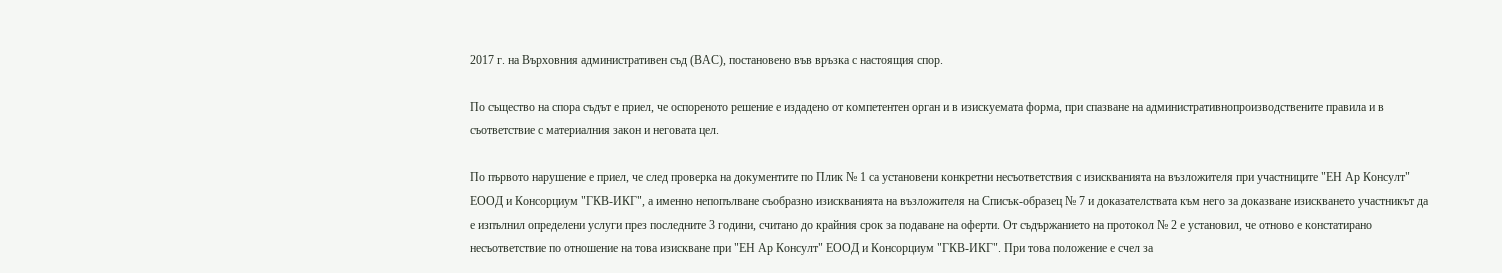2017 г. на Върховния административен съд (ВАС), постановено във връзка с настоящия спор.

По същество на спора съдът е приел, че оспореното решение е издадено от компетентен орган и в изискуемата форма, при спазване на административнопроизводствените правила и в съответствие с материалния закон и неговата цел.

По първото нарушение е приел, че след проверка на документите по Плик № 1 са установени конкретни несъответствия с изискванията на възложителя при участниците "ЕН Ар Консулт" ЕООД и Консорциум "ГКВ-ИКГ", а именно непопълване съобразно изискванията на възложителя на Списък-образец № 7 и доказателствата към него за доказване изискването участникът да е изпълнил определени услуги през последните 3 години, считано до крайния срок за подаване на оферти. От съдържанието на протокол № 2 е установил, че отново е констатирано несъответствие по отношение на това изискване при "ЕН Ар Консулт" ЕООД и Консорциум "ГКВ-ИКГ". При това положение е счел за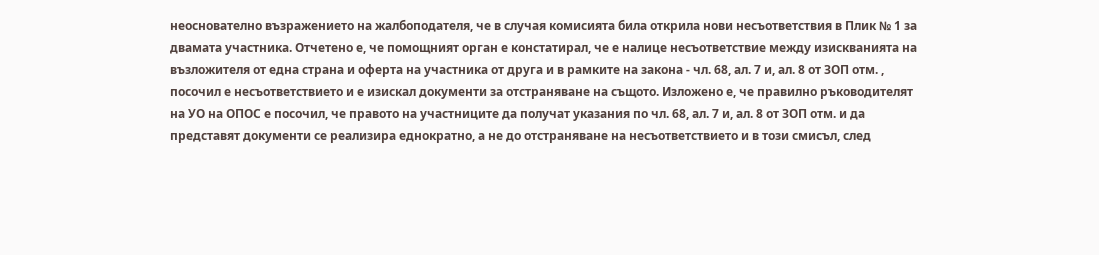неоснователно възражението на жалбоподателя, че в случая комисията била открила нови несъответствия в Плик № 1 за двамата участника. Отчетено е, че помощният орган е констатирал, че е налице несъответствие между изискванията на възложителя от една страна и оферта на участника от друга и в рамките на закона - чл. 68, ал. 7 и, ал. 8 от ЗОП отм. , посочил е несъответствието и е изискал документи за отстраняване на същото. Изложено е, че правилно ръководителят на УО на ОПОС е посочил, че правото на участниците да получат указания по чл. 68, ал. 7 и, ал. 8 от ЗОП отм. и да представят документи се реализира еднократно, а не до отстраняване на несъответствието и в този смисъл, след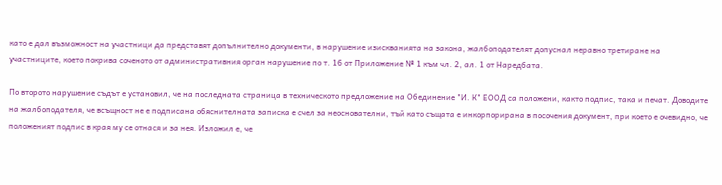като е дал възможност на участници да представят допълнително документи, в нарушение изискванията на закона, жалбоподателят допуснал неравно третиране на участниците, което покрива соченото от административния орган нарушение по т. 16 от Приложение № 1 към чл. 2, ал. 1 от Наредбата.

По второто нарушение съдът е установил, че на последната страница в техническото предложение на Обединение "И. К" ЕООД са положени, както подпис, така и печат. Доводите на жалбоподателя, че всъщност не е подписана обяснителната записка е счел за неоснователни, тъй като същата е инкорпорирана в посочения документ, при което е очевидно, че положеният подпис в края му се отнася и за нея. Изложил е, че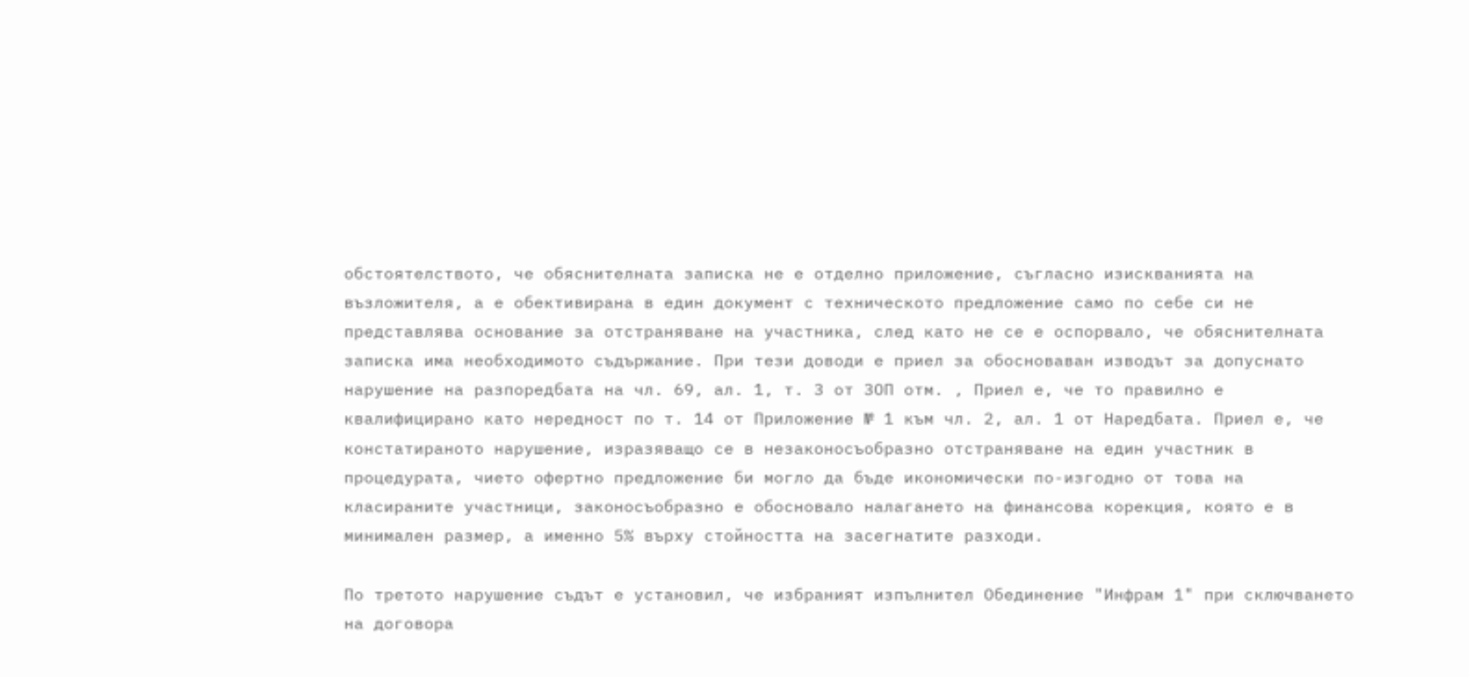обстоятелството, че обяснителната записка не е отделно приложение, съгласно изискванията на възложителя, а е обективирана в един документ с техническото предложение само по себе си не представлява основание за отстраняване на участника, след като не се е оспорвало, че обяснителната записка има необходимото съдържание. При тези доводи е приел за обосноваван изводът за допуснато нарушение на разпоредбата на чл. 69, ал. 1, т. 3 от ЗОП отм. , Приел е, че то правилно е квалифицирано като нередност по т. 14 от Приложение № 1 към чл. 2, ал. 1 от Наредбата. Приел е, че констатираното нарушение, изразяващо се в незаконосъобразно отстраняване на един участник в процедурата, чието офертно предложение би могло да бъде икономически по-изгодно от това на класираните участници, законосъобразно е обосновало налагането на финансова корекция, която е в минимален размер, а именно 5% върху стойността на засегнатите разходи.

По третото нарушение съдът е установил, че избраният изпълнител Обединение "Инфрам 1" при сключването на договора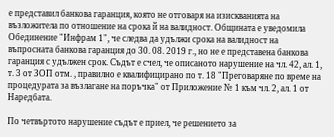е представил банкова гаранция, която не отговаря на изискванията на възложитела по отношение на срока й на валидност. Общината е уведомила Обединение "Инфрам 1", че следва да удължи срока на валидност на въпросната банкова гаранция до 30. 08. 2019 г., но не е представена банкова гаранция с удължен срок. Съдът е счел, че описаното нарушение на чл. 42, ал. 1, т. 3 от ЗОП отм. , правилно е квалифицирано по т. 18 "Преговаряне по време на процедурата за възлагане на поръчка" от Приложение № 1 към чл. 2, ал. 1 от Наредбата.

По четвъртото нарушение съдът е приел, че решението за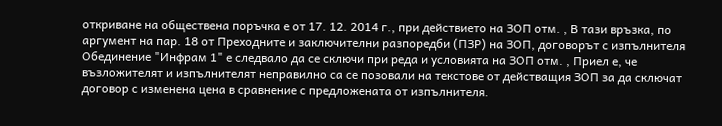откриване на обществена поръчка е от 17. 12. 2014 г., при действието на ЗОП отм. , В тази връзка, по аргумент на пар. 18 от Преходните и заключителни разпоредби (ПЗР) на ЗОП, договорът с изпълнителя Обединение "Инфрам 1" е следвало да се сключи при реда и условията на ЗОП отм. , Приел е, че възложителят и изпълнителят неправилно са се позовали на текстове от действащия ЗОП за да сключат договор с изменена цена в сравнение с предложената от изпълнителя.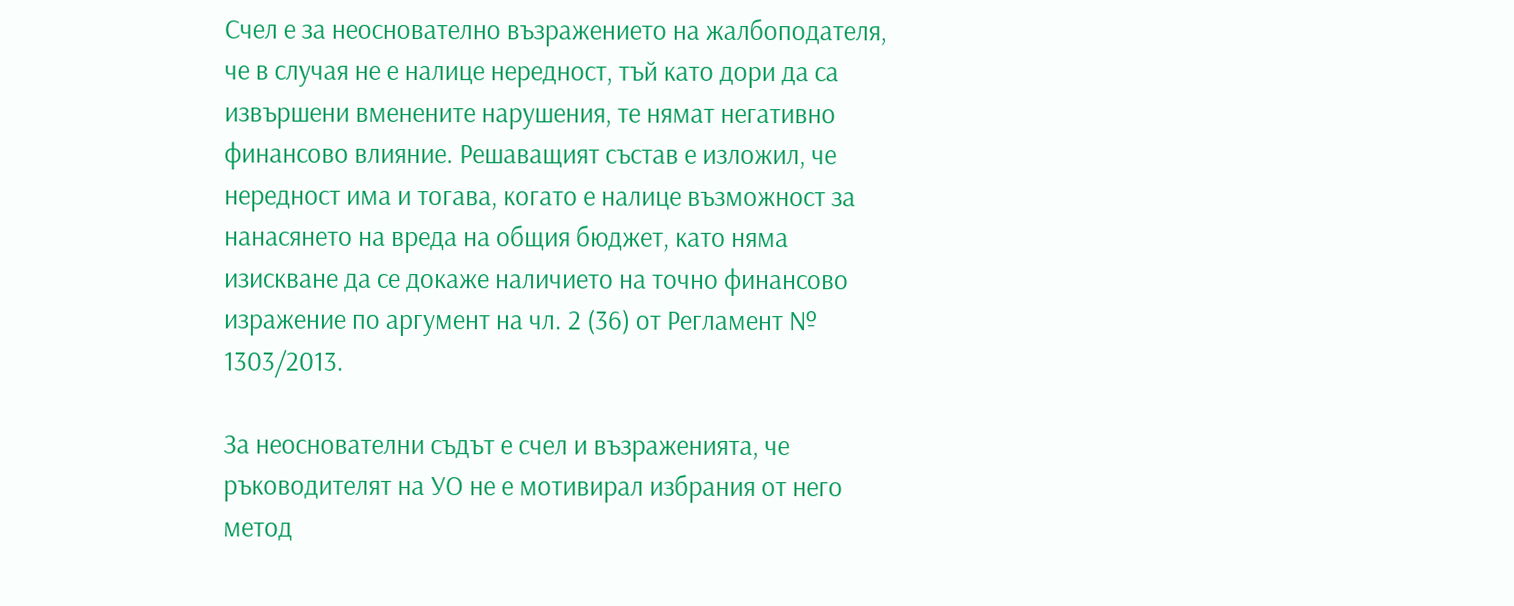Счел е за неоснователно възражението на жалбоподателя, че в случая не е налице нередност, тъй като дори да са извършени вменените нарушения, те нямат негативно финансово влияние. Решаващият състав е изложил, че нередност има и тогава, когато е налице възможност за нанасянето на вреда на общия бюджет, като няма изискване да се докаже наличието на точно финансово изражение по аргумент на чл. 2 (36) от Регламент № 1303/2013.

За неоснователни съдът е счел и възраженията, че ръководителят на УО не е мотивирал избрания от него метод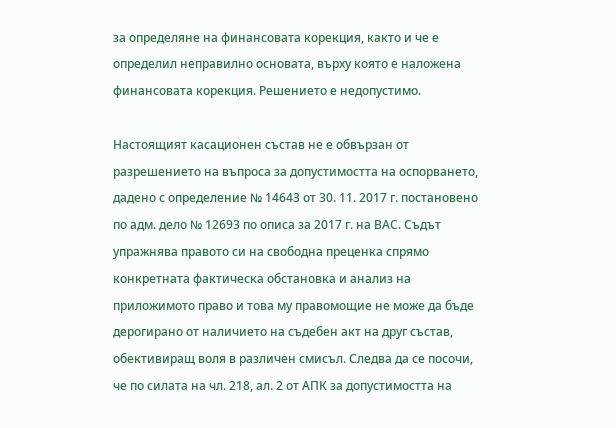за определяне на финансовата корекция, както и че е определил неправилно основата, върху която е наложена финансовата корекция. Решението е недопустимо.

Настоящият касационен състав не е обвързан от разрешението на въпроса за допустимостта на оспорването, дадено с определение № 14643 от 30. 11. 2017 г. постановено по адм. дело № 12693 по описа за 2017 г. на ВАС. Съдът упражнява правото си на свободна преценка спрямо конкретната фактическа обстановка и анализ на приложимото право и това му правомощие не може да бъде дерогирано от наличието на съдебен акт на друг състав, обективиращ воля в различен смисъл. Следва да се посочи, че по силата на чл. 218, ал. 2 от АПК за допустимостта на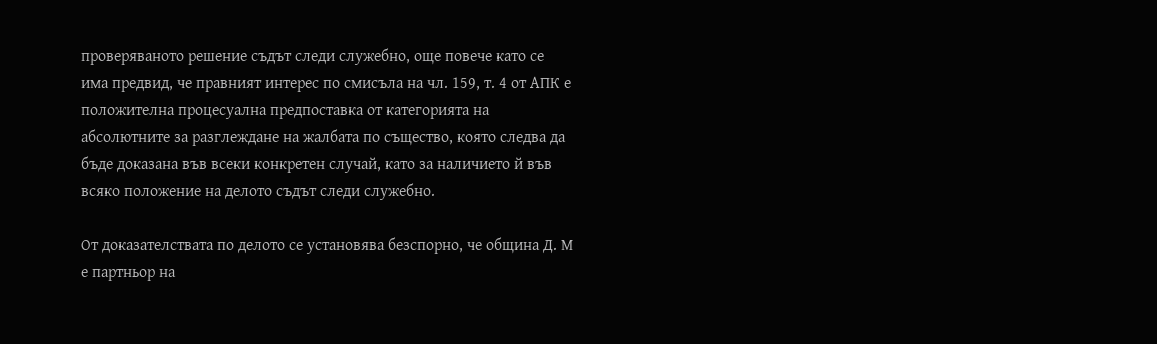проверяваното решение съдът следи служебно, още повече като се има предвид, че правният интерес по смисъла на чл. 159, т. 4 от АПК е положителна процесуална предпоставка от категорията на абсолютните за разглеждане на жалбата по същество, която следва да бъде доказана във всеки конкретен случай, като за наличието й във всяко положение на делото съдът следи служебно.

От доказателствата по делото се установява безспорно, че община Д. М е партньор на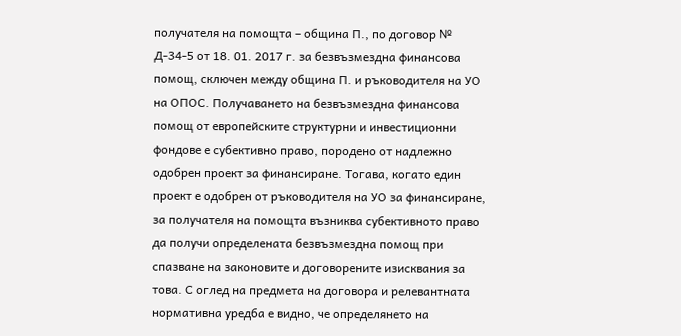получателя на помощта – община П., по договор № Д-34-5 от 18. 01. 2017 г. за безвъзмездна финансова помощ, сключен между община П. и ръководителя на УО на ОПОС. Получаването на безвъзмездна финансова помощ от европейските структурни и инвестиционни фондове е субективно право, породено от надлежно одобрен проект за финансиране. Тогава, когато един проект е одобрен от ръководителя на УО за финансиране, за получателя на помощта възниква субективното право да получи определената безвъзмездна помощ при спазване на законовите и договорените изисквания за това. С оглед на предмета на договора и релевантната нормативна уредба е видно, че определянето на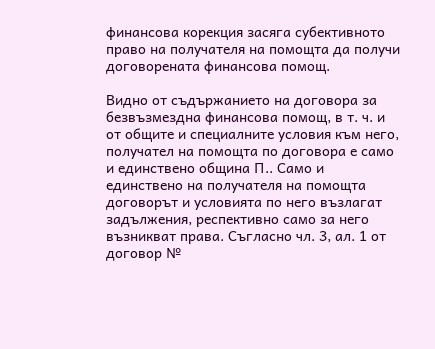финансова корекция засяга субективното право на получателя на помощта да получи договорената финансова помощ.

Видно от съдържанието на договора за безвъзмездна финансова помощ, в т. ч. и от общите и специалните условия към него, получател на помощта по договора е само и единствено община П.. Само и единствено на получателя на помощта договорът и условията по него възлагат задължения, респективно само за него възникват права. Съгласно чл. 3, ал. 1 от договор №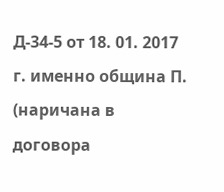Д-34-5 от 18. 01. 2017 г. именно община П. (наричана в договора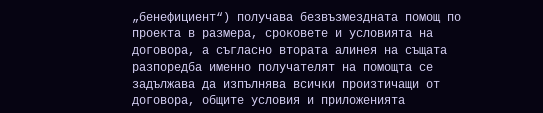„бенефициент“) получава безвъзмездната помощ по проекта в размера, сроковете и условията на договора, а съгласно втората алинея на същата разпоредба именно получателят на помощта се задължава да изпълнява всички произтичащи от договора, общите условия и приложенията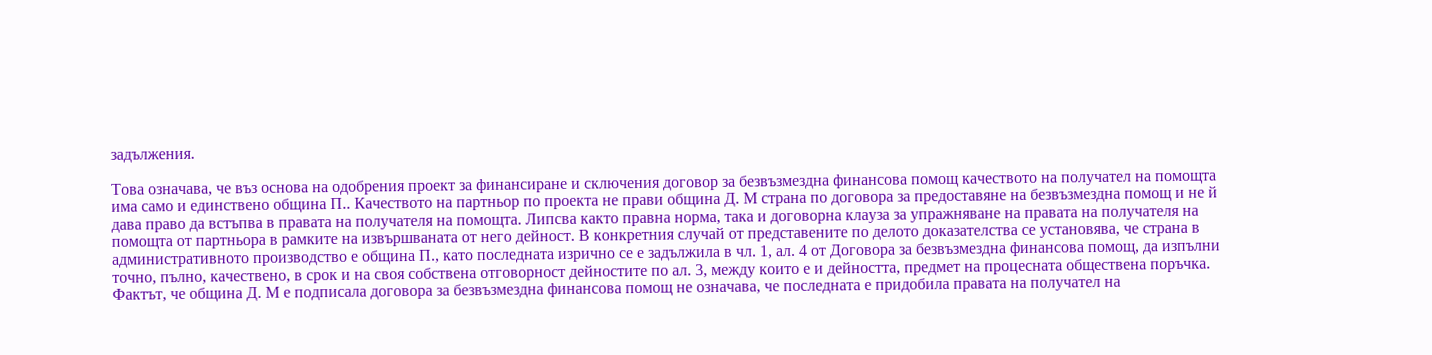задължения.

Това означава, че въз основа на одобрения проект за финансиране и сключения договор за безвъзмездна финансова помощ качеството на получател на помощта има само и единствено община П.. Качеството на партньор по проекта не прави община Д. М страна по договора за предоставяне на безвъзмездна помощ и не й дава право да встъпва в правата на получателя на помощта. Липсва както правна норма, така и договорна клауза за упражняване на правата на получателя на помощта от партньора в рамките на извършваната от него дейност. В конкретния случай от представените по делото доказателства се установява, че страна в административното производство е община П., като последната изрично се е задължила в чл. 1, ал. 4 от Договора за безвъзмездна финансова помощ, да изпълни точно, пълно, качествено, в срок и на своя собствена отговорност дейностите по ал. 3, между които е и дейността, предмет на процесната обществена поръчка. Фактът, че община Д. М е подписала договора за безвъзмездна финансова помощ не означава, че последната е придобила правата на получател на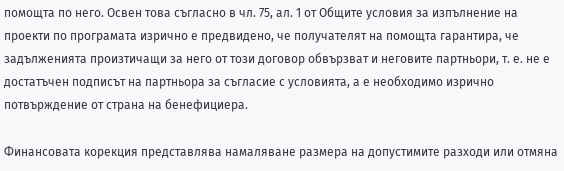помощта по него. Освен това съгласно в чл. 75, ал. 1 от Общите условия за изпълнение на проекти по програмата изрично е предвидено, че получателят на помощта гарантира, че задълженията произтичащи за него от този договор обвързват и неговите партньори, т. е. не е достатъчен подписът на партньора за съгласие с условията, а е необходимо изрично потвърждение от страна на бенефициера.

Финансовата корекция представлява намаляване размера на допустимите разходи или отмяна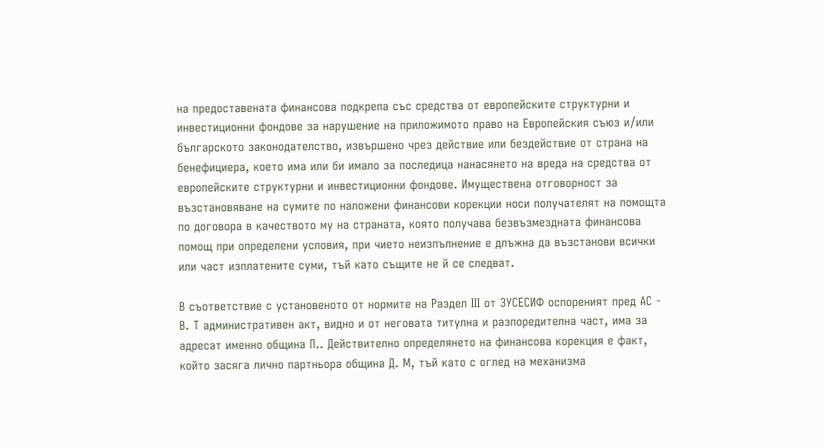на предоставената финансова подкрепа със средства от европейските структурни и инвестиционни фондове за нарушение на приложимото право на Европейския съюз и/или българското законодателство, извършено чрез действие или бездействие от страна на бенефициера, което има или би имало за последица нанасянето на вреда на средства от европейските структурни и инвестиционни фондове. Имуществена отговорност за възстановяване на сумите по наложени финансови корекции носи получателят на помощта по договора в качеството му на страната, която получава безвъзмездната финансова помощ при определени условия, при чието неизпълнение е длъжна да възстанови всички или част изплатените суми, тъй като същите не й се следват.

В съответствие с установеното от нормите на Раздел ІІІ от ЗУСЕСИФ оспореният пред АС - В. Т административен акт, видно и от неговата титулна и разпоредителна част, има за адресат именно община П.. Действително определянето на финансова корекция е факт, който засяга лично партньора община Д. М, тъй като с оглед на механизма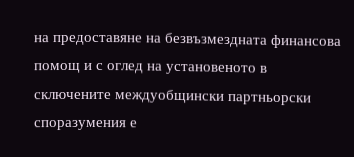на предоставяне на безвъзмездната финансова помощ и с оглед на установеното в сключените междуобщински партньорски споразумения е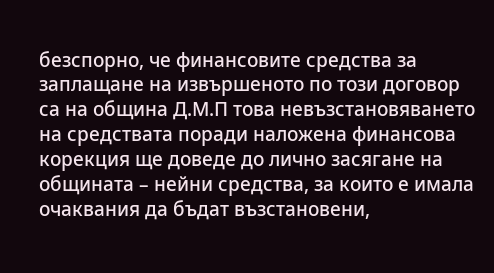безспорно, че финансовите средства за заплащане на извършеното по този договор са на община Д.М.П това невъзстановяването на средствата поради наложена финансова корекция ще доведе до лично засягане на общината – нейни средства, за които е имала очаквания да бъдат възстановени,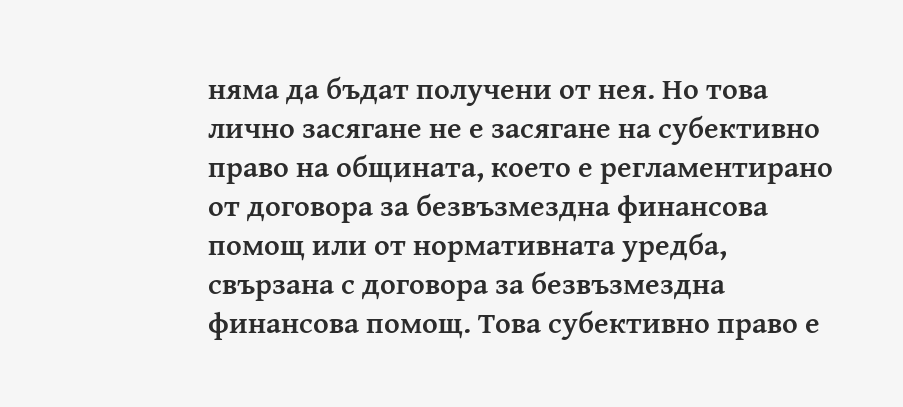няма да бъдат получени от нея. Но това лично засягане не е засягане на субективно право на общината, което е регламентирано от договора за безвъзмездна финансова помощ или от нормативната уредба, свързана с договора за безвъзмездна финансова помощ. Това субективно право е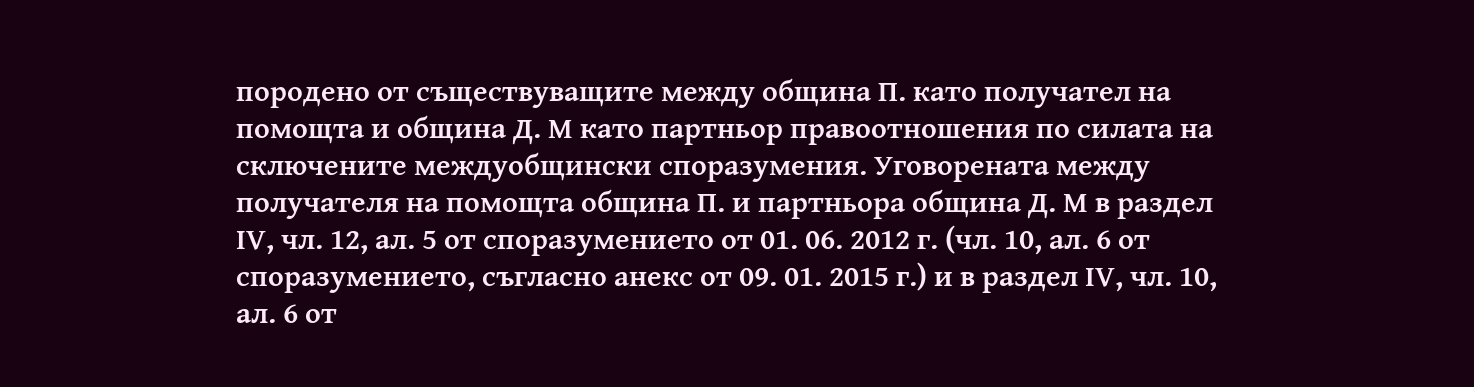породено от съществуващите между община П. като получател на помощта и община Д. М като партньор правоотношения по силата на сключените междуобщински споразумения. Уговорената между получателя на помощта община П. и партньора община Д. М в раздел ІV, чл. 12, ал. 5 от споразумението от 01. 06. 2012 г. (чл. 10, ал. 6 от споразумението, съгласно анекс от 09. 01. 2015 г.) и в раздел ІV, чл. 10, ал. 6 от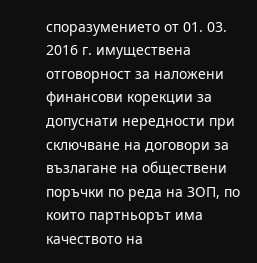споразумението от 01. 03. 2016 г. имуществена отговорност за наложени финансови корекции за допуснати нередности при сключване на договори за възлагане на обществени поръчки по реда на ЗОП, по които партньорът има качеството на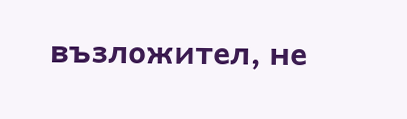възложител, не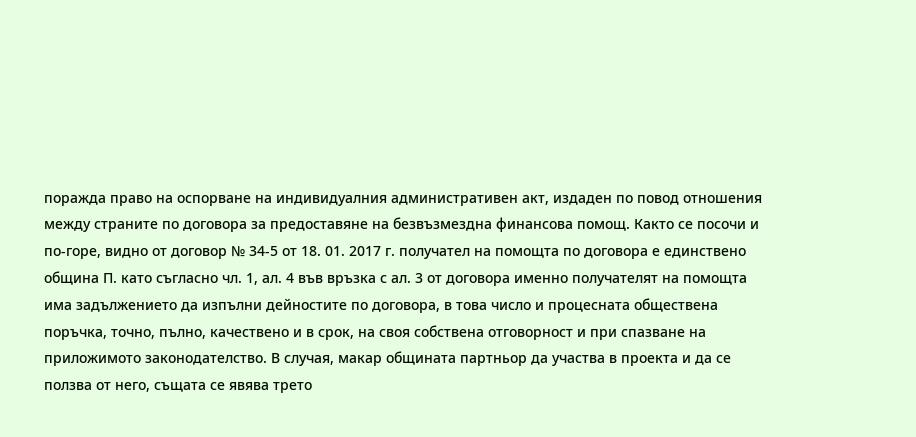поражда право на оспорване на индивидуалния административен акт, издаден по повод отношения между страните по договора за предоставяне на безвъзмездна финансова помощ. Както се посочи и по-горе, видно от договор № 34-5 от 18. 01. 2017 г. получател на помощта по договора е единствено община П. като съгласно чл. 1, ал. 4 във връзка с ал. 3 от договора именно получателят на помощта има задължението да изпълни дейностите по договора, в това число и процесната обществена поръчка, точно, пълно, качествено и в срок, на своя собствена отговорност и при спазване на приложимото законодателство. В случая, макар общината партньор да участва в проекта и да се ползва от него, същата се явява трето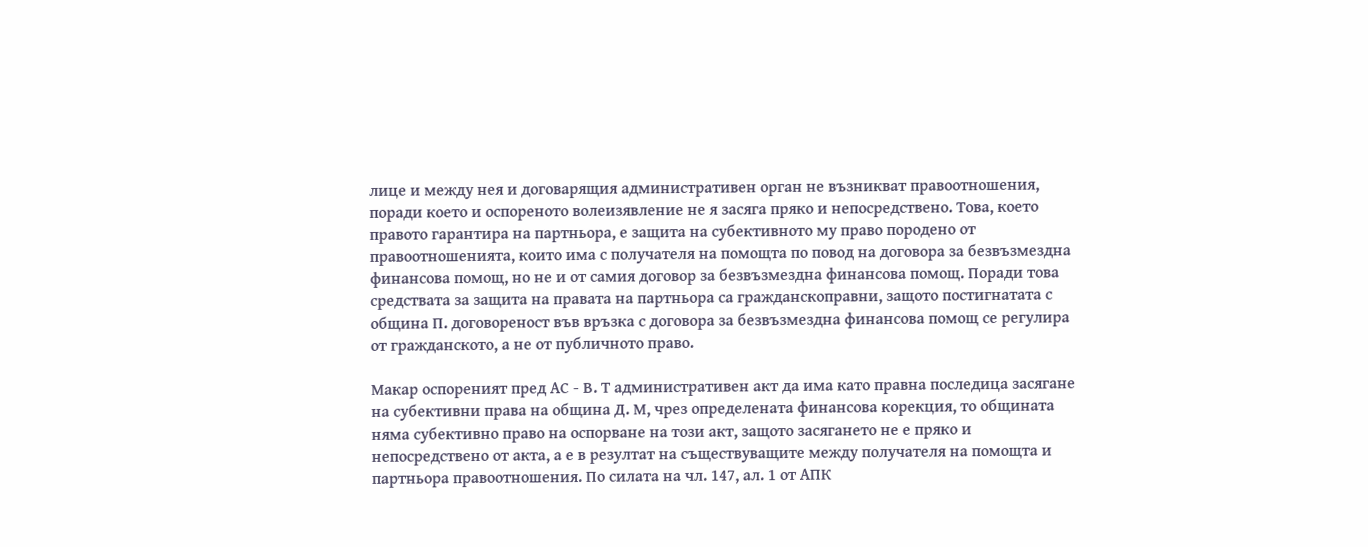лице и между нея и договарящия административен орган не възникват правоотношения, поради което и оспореното волеизявление не я засяга пряко и непосредствено. Това, което правото гарантира на партньора, е защита на субективното му право породено от правоотношенията, които има с получателя на помощта по повод на договора за безвъзмездна финансова помощ, но не и от самия договор за безвъзмездна финансова помощ. Поради това средствата за защита на правата на партньора са гражданскоправни, защото постигнатата с община П. договореност във връзка с договора за безвъзмездна финансова помощ се регулира от гражданското, а не от публичното право.

Макар оспореният пред АС - В. Т административен акт да има като правна последица засягане на субективни права на община Д. М, чрез определената финансова корекция, то общината няма субективно право на оспорване на този акт, защото засягането не е пряко и непосредствено от акта, а е в резултат на съществуващите между получателя на помощта и партньора правоотношения. По силата на чл. 147, ал. 1 от АПК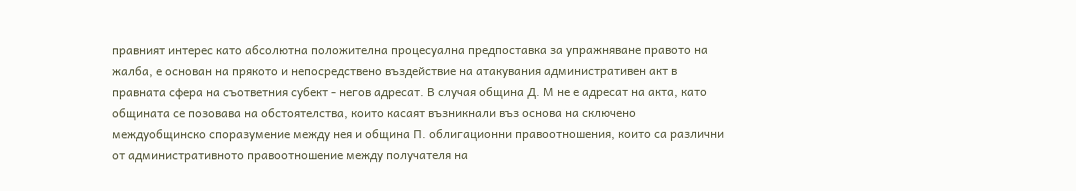правният интерес като абсолютна положителна процесуална предпоставка за упражняване правото на жалба, е основан на прякото и непосредствено въздействие на атакувания административен акт в правната сфера на съответния субект - негов адресат. В случая община Д. М не е адресат на акта, като общината се позовава на обстоятелства, които касаят възникнали въз основа на сключено междуобщинско споразумение между нея и община П. облигационни правоотношения, които са различни от административното правоотношение между получателя на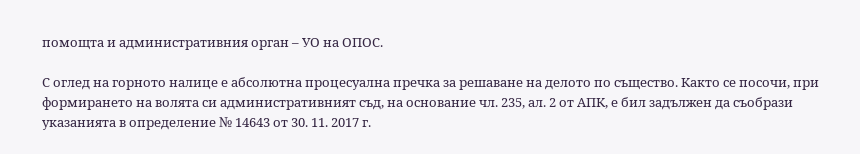помощта и административния орган – УО на ОПОС.

С оглед на горното налице е абсолютна процесуална пречка за решаване на делото по същество. Както се посочи, при формирането на волята си административният съд, на основание чл. 235, ал. 2 от АПК, е бил задължен да съобрази указанията в определение № 14643 от 30. 11. 2017 г.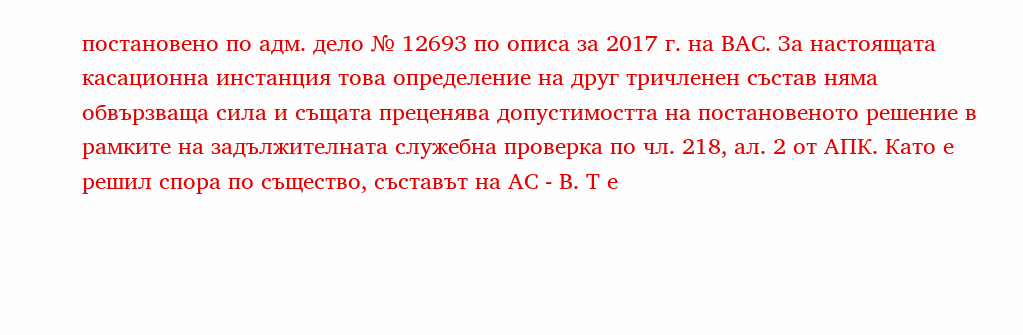постановено по адм. дело № 12693 по описа за 2017 г. на ВАС. За настоящата касационна инстанция това определение на друг тричленен състав няма обвързваща сила и същата преценява допустимостта на постановеното решение в рамките на задължителната служебна проверка по чл. 218, ал. 2 от АПК. Като е решил спора по същество, съставът на АС - В. Т е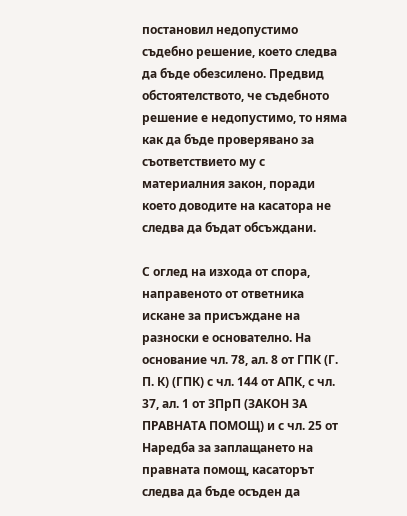постановил недопустимо съдебно решение, което следва да бъде обезсилено. Предвид обстоятелството, че съдебното решение е недопустимо, то няма как да бъде проверявано за съответствието му с материалния закон, поради което доводите на касатора не следва да бъдат обсъждани.

С оглед на изхода от спора, направеното от ответника искане за присъждане на разноски е основателно. На основание чл. 78, ал. 8 от ГПК (Г. П. К) (ГПК) с чл. 144 от АПК, с чл. 37, ал. 1 от ЗПрП (ЗАКОН ЗА ПРАВНАТА ПОМОЩ) и с чл. 25 от Наредба за заплащането на правната помощ, касаторът следва да бъде осъден да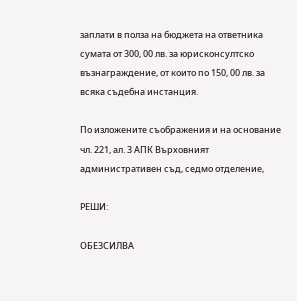заплати в полза на бюджета на ответника сумата от 300, 00 лв. за юрисконсултско възнаграждение, от които по 150, 00 лв. за всяка съдебна инстанция.

По изложените съображения и на основание чл. 221, ал. 3 АПК Върховният административен съд, седмо отделение,

РЕШИ:

ОБЕЗСИЛВА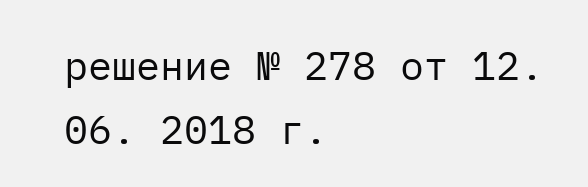решение № 278 от 12. 06. 2018 г.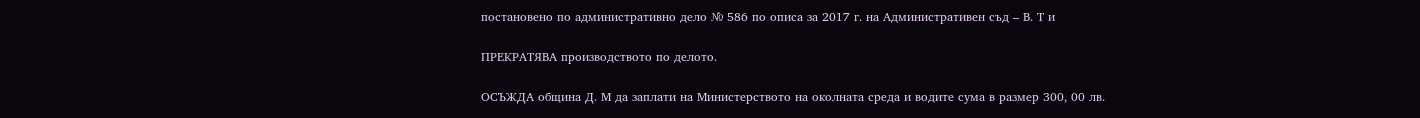постановено по административно дело № 586 по описа за 2017 г. на Административен съд – В. Т и

ПРЕКРАТЯВА производството по делото.

ОСЪЖДА община Д. М да заплати на Министерството на околната среда и водите сума в размер 300, 00 лв.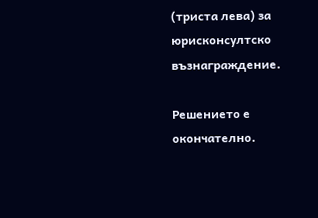(триста лева) за юрисконсултско възнаграждение.

Решението е окончателно.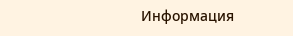Информация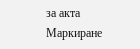за акта
Маркиране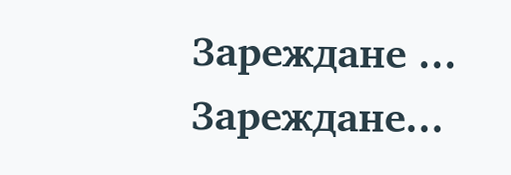Зареждане ...
Зареждане...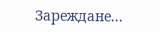Зареждане...